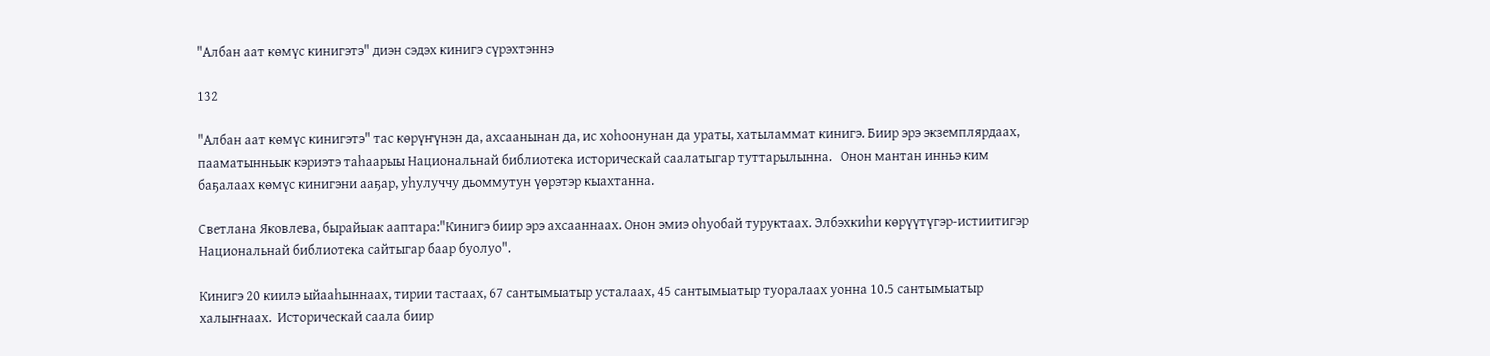"Албан аат көмүс кинигэтэ" диэн сэдэх кинигэ сүрэхтэннэ

132

"Албан аат көмүс кинигэтэ" тас көрүҥүнэн да, ахсаанынан да, ис хоһоонунан да ураты, хатыламмат кинигэ. Биир эрэ экземплярдаах,  пааматынньык кэриэтэ таһаарыы Национальнай библиотека историческай саалатыгар туттарылынна.   Онон мантан инньэ ким баҕалаах көмүс кинигэни ааҕар, уһулуччу дьоммутун үөрэтэр кыахтанна.

Светлана Яковлева, бырайыак ааптара:"Кинигэ биир эрэ ахсааннаах. Онон эмиэ оһуобай туруктаах. Элбэхкиһи көрүүтүгэр-истиитигэр Национальнай библиотека сайтыгар баар буолуо".

Кинигэ 20 киилэ ыйааһыннаах, тирии тастаах, 67 сантымыатыр усталаах, 45 сантымыатыр туоралаах уонна 10.5 сантымыатыр халыҥнаах.  Историческай саала биир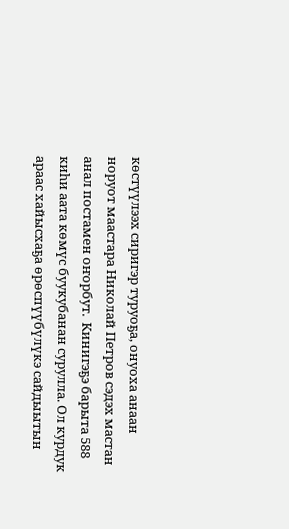көстүүлээх сиригэр туруоҕа, онуоха анаан норуот маастара Николай Петров сэдэх мастан  анал постамен оҥорбут.  Кинигэҕэ барыта 588 киһи аата көмүс буукубанан сурулла. Ол курдук араас хайысхаҕа өрөспүүбүлүкэ сайдыытын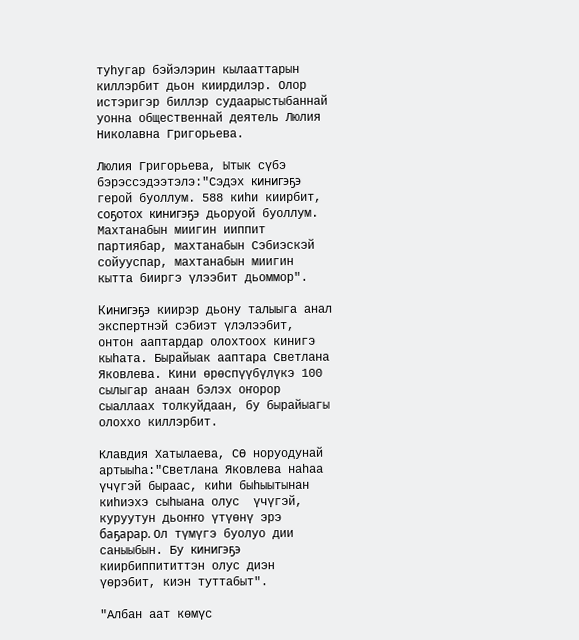туһугар бэйэлэрин кылааттарын киллэрбит дьон киирдилэр. Олор истэригэр биллэр судаарыстыбаннай уонна общественнай деятель Люлия Николавна Григорьева.

Люлия Григорьева, Ытык сүбэ бэрэссэдээтэлэ:"Сэдэх кинигэҕэ герой буоллум. 588 киһи киирбит, соҕотох кинигэҕэ дьоруой буоллум. Махтанабын миигин ииппит партиябар, махтанабын Сэбиэскэй сойууспар, махтанабын миигин кытта бииргэ үлээбит дьоммор".

Кинигэҕэ киирэр дьону талыыга анал экспертнэй сэбиэт үлэлээбит, онтон ааптардар олохтоох кинигэ кыһата. Бырайыак ааптара Светлана Яковлева. Кини өрөспүүбүлүкэ 100 сылыгар анаан бэлэх оҥорор сыаллаах толкуйдаан, бу бырайыагы олоххо киллэрбит.

Клавдия Хатылаева, СӨ норуодунай артыыһа:"Светлана Яковлева наһаа үчүгэй быраас, киһи быһыытынан киһиэхэ сыһыана олус  үчүгэй, куруутун дьоҥҥо үтүөнү эрэ баҕарар. Ол түмүгэ буолуо дии саныыбын. Бу кинигэҕэ киирбиппититтэн олус диэн үөрэбит, киэн туттабыт".

"Албан аат көмүс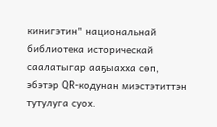кинигэтин" национальнай библиотека историческай саалатыгар ааҕыахха сөп, эбэтэр QR-кодунан миэстэтиттэн тутулуга суох.